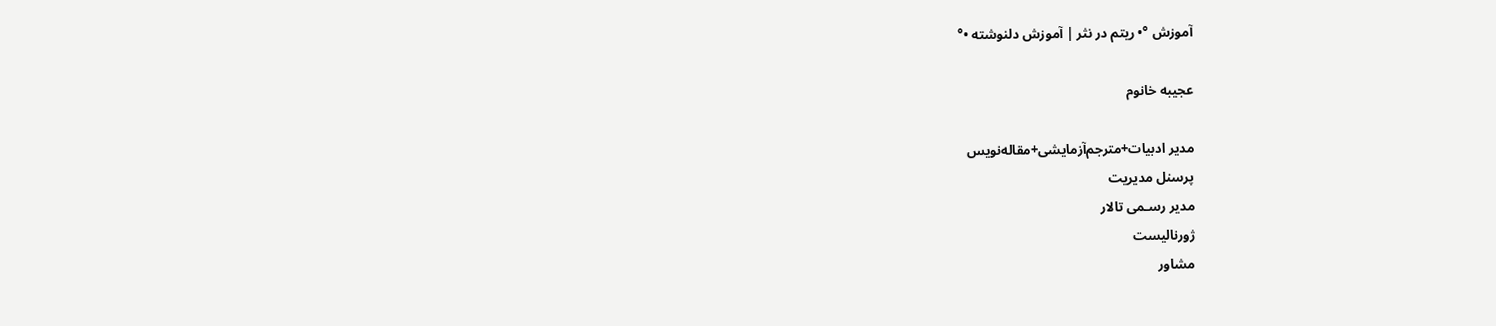آموزش °• ریتم در نثر | آموزش دلنوشته •°

عجیبه خانوم

مدیر ادبیات+مترجم‌آزمایشی+مقاله‌نویس
پرسنل مدیریت
مدیر رسـمی تالار
ژورنالیست
مشاور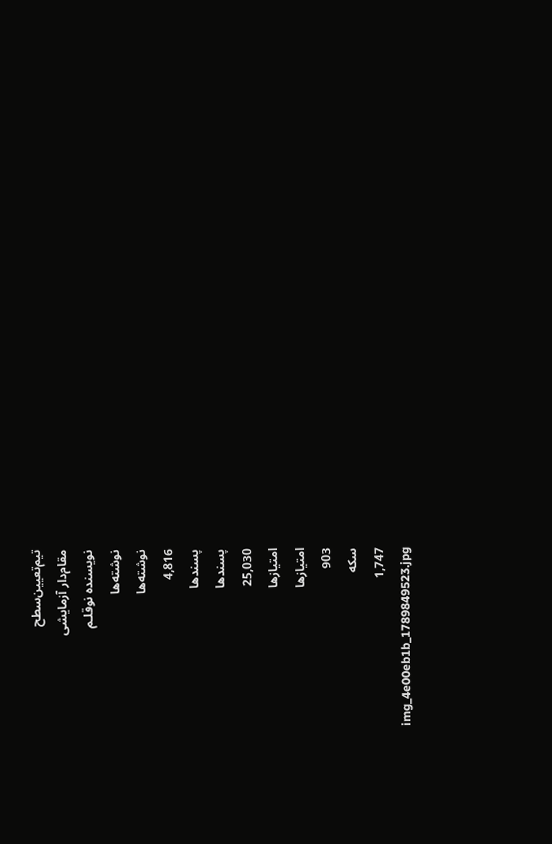تیم‌تعیین‌سطح
مقام‌دار آزمایشی
نویسنده نوقلـم
نوشته‌ها
نوشته‌ها
4,816
پسندها
پسندها
25,030
امتیازها
امتیازها
903
سکه
1,747
img_4e00eb1b_1789849523.jpg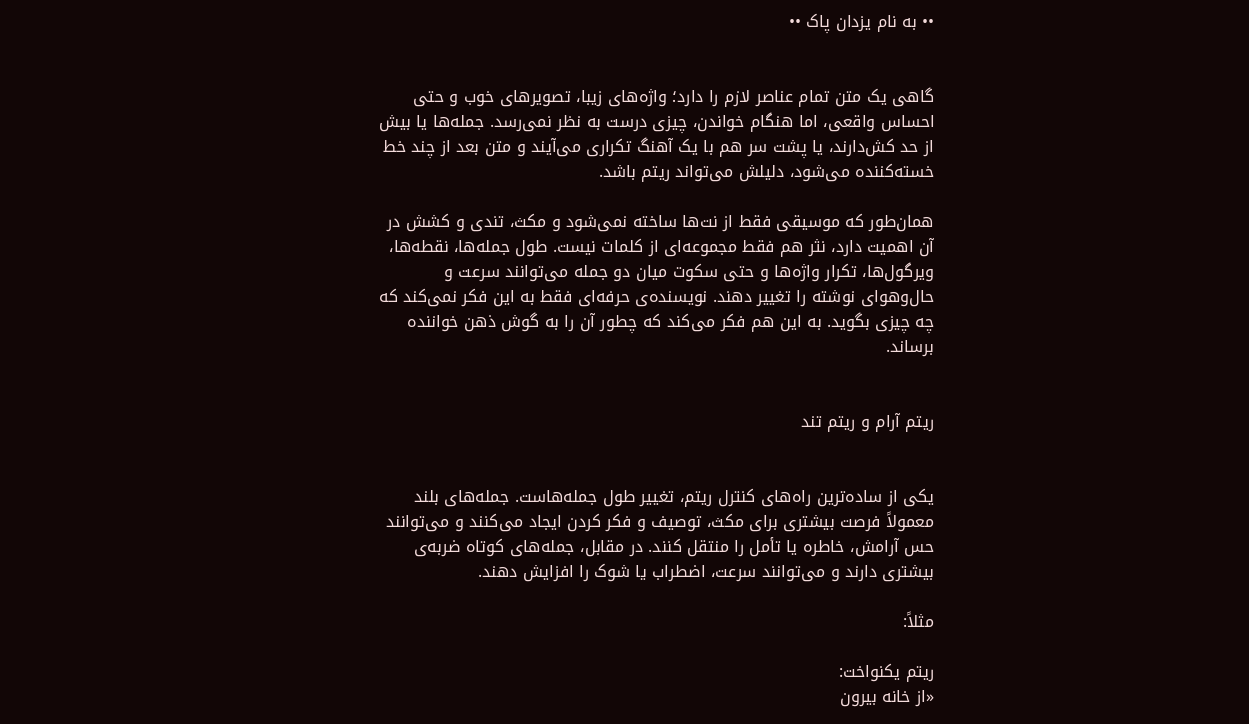•• به نام یزدان پاک ••


گاهی یک متن تمام عناصر لازم را دارد؛ واژه‌های زیبا، تصویرهای خوب و حتی احساس واقعی، اما هنگام خواندن، چیزی درست به نظر نمی‌رسد. جمله‌ها یا بیش از حد کش‌دارند، یا پشت سر هم با یک آهنگ تکراری می‌آیند و متن بعد از چند خط خسته‌کننده می‌شود، دلیلش می‌تواند ریتم باشد.

همان‌طور که موسیقی فقط از نت‌ها ساخته نمی‌شود و مکث، تندی و کشش در آن اهمیت دارد، نثر هم فقط مجموعه‌ای از کلمات نیست. طول جمله‌ها، نقطه‌ها، ویرگول‌ها، تکرار واژه‌ها و حتی سکوت میان دو جمله می‌توانند سرعت و حال‌وهوای نوشته را تغییر دهند. نویسنده‌ی حرفه‌ای فقط به این فکر نمی‌کند که چه چیزی بگوید. به این هم فکر می‌کند که چطور آن را به گوش ذهن خواننده برساند.


ریتم آرام و ریتم تند


یکی از ساده‌ترین راه‌های کنترل ریتم، تغییر طول جمله‌هاست. جمله‌های بلند معمولاً فرصت بیشتری برای مکث، توصیف و فکر کردن ایجاد می‌کنند و می‌توانند حس آرامش، خاطره یا تأمل را منتقل کنند. در مقابل، جمله‌های کوتاه ضربه‌ی بیشتری دارند و می‌توانند سرعت، اضطراب یا شوک را افزایش دهند.

مثلاً:

ریتم یکنواخت:
«از خانه بیرون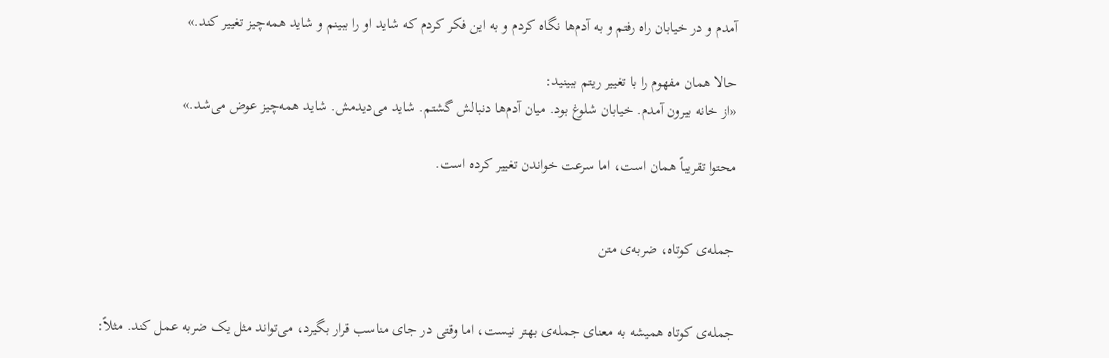آمدم و در خیابان راه رفتم و به آدم‌ها نگاه کردم و به این فکر کردم که شاید او را ببینم و شاید همه‌چیز تغییر کند.»

حالا همان مفهوم را با تغییر ریتم ببینید:
«از خانه بیرون آمدم. خیابان شلوغ بود. میان آدم‌ها دنبالش گشتم. شاید می‌دیدمش. شاید همه‌چیز عوض می‌شد.»

محتوا تقریباً همان است، اما سرعت خواندن تغییر کرده است.


جمله‌ی کوتاه، ضربه‌ی متن


جمله‌ی کوتاه همیشه به معنای جمله‌ی بهتر نیست، اما وقتی در جای مناسب قرار بگیرد، می‌تواند مثل یک ضربه عمل کند. مثلاً: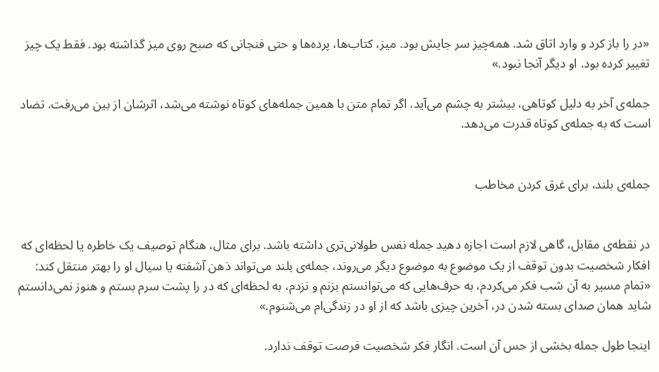«در را باز کرد و وارد اتاق شد. همه‌چیز سر جایش بود. میز، کتاب‌ها، پرده‌ها و حتی فنجانی که صبح روی میز گذاشته بود. فقط یک چیز تغییر کرده بود. او دیگر آنجا نبود.»

جمله‌ی آخر به دلیل کوتاهی، بیشتر به چشم می‌آید. اگر تمام متن با همین جمله‌های کوتاه نوشته می‌شد، اثرشان از بین می‌رفت. تضاد است که به جمله‌ی کوتاه قدرت می‌دهد.


جمله‌ی بلند، برای غرق کردن مخاطب


در نقطه‌ی مقابل، گاهی لازم است اجازه دهید جمله نفس طولانی‌تری داشته باشد. برای مثال، هنگام توصیف یک خاطره یا لحظه‌ای که افکار شخصیت بدون توقف از یک موضوع به موضوع دیگر می‌روند، جمله‌ی بلند می‌تواند ذهن آشفته یا سیال او را بهتر منتقل کند:
«تمام مسیر به آن شب فکر می‌کردم، به حرف‌هایی که می‌توانستم بزنم و نزدم، به لحظه‌ای که در را پشت سرم بستم و هنوز نمی‌دانستم شاید همان صدای بسته شدن در، آخرین چیزی باشد که از او در زندگی‌ام می‌شنوم.»

اینجا طول جمله بخشی از حس آن است. انگار فکر شخصیت فرصت توقف ندارد.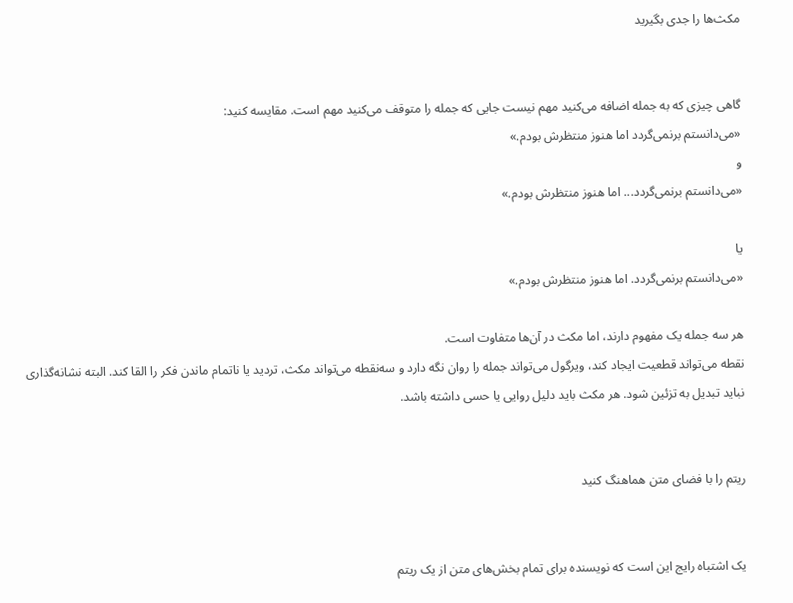مکث‌ها را جدی بگیرید


گاهی چیزی که به جمله اضافه می‌کنید مهم نیست جایی که جمله را متوقف می‌کنید مهم است. مقایسه کنید:
«می‌دانستم برنمی‌گردد اما هنوز منتظرش بودم.»
و
«می‌دانستم برنمی‌گردد... اما هنوز منتظرش بودم.»

یا
«می‌دانستم برنمی‌گردد. اما هنوز منتظرش بودم.»

هر سه جمله یک مفهوم دارند، اما مکث در آن‌ها متفاوت است.
نقطه می‌تواند قطعیت ایجاد کند، ویرگول می‌تواند جمله را روان نگه دارد و سه‌نقطه می‌تواند مکث، تردید یا ناتمام ماندن فکر را القا کند. البته نشانه‌گذاری نباید تبدیل به تزئین شود. هر مکث باید دلیل روایی یا حسی داشته باشد.


ریتم را با فضای متن هماهنگ کنید


یک اشتباه رایج این است که نویسنده برای تمام بخش‌های متن از یک ریتم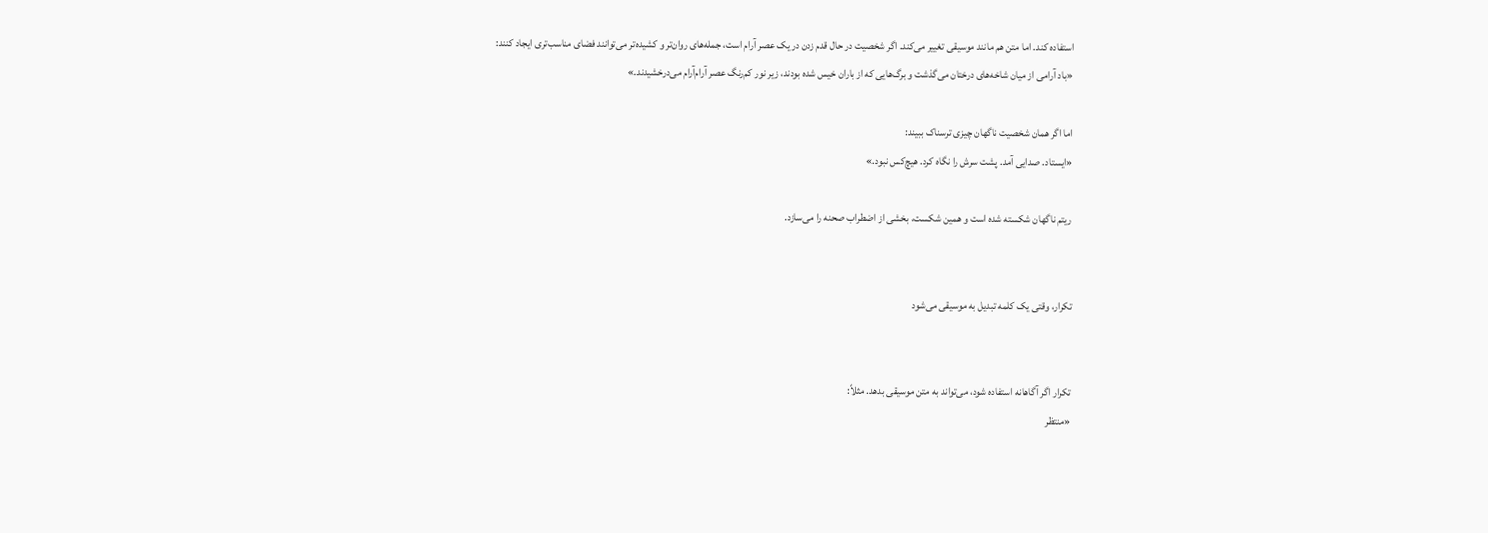استفاده کند. اما متن هم مانند موسیقی تغییر می‌کند. اگر شخصیت در حال قدم زدن در یک عصر آرام است، جمله‌های روان‌تر و کشیده‌تر می‌توانند فضای مناسب‌تری ایجاد کنند:
«باد آرامی از میان شاخه‌های درختان می‌گذشت و برگ‌هایی که از باران خیس شده بودند، زیر نور کم‌رنگ عصر آرام‌آرام می‌درخشیدند.»

اما اگر همان شخصیت ناگهان چیزی ترسناک ببیند:
«ایستاد. صدایی آمد. پشت سرش را نگاه کرد. هیچ‌کس نبود.»

ریتم ناگهان شکسته شده است و همین شکست، بخشی از اضطراب صحنه را می‌سازد.


تکرار، وقتی یک کلمه تبدیل به موسیقی می‌شود


تکرار اگر آگاهانه استفاده شود، می‌تواند به متن موسیقی بدهد. مثلاً:
«منتظر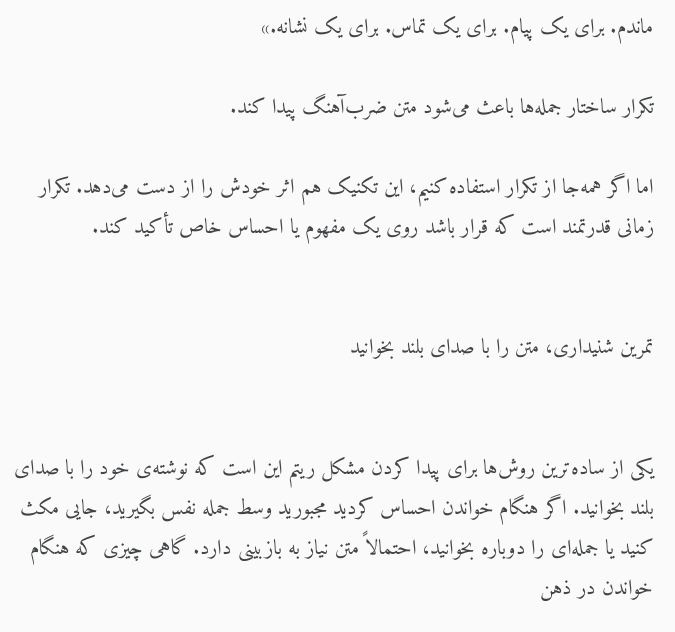ماندم. برای یک پیام. برای یک تماس. برای یک نشانه.»

تکرار ساختار جمله‌ها باعث می‌شود متن ضرب‌آهنگ پیدا کند.

اما اگر همه‌جا از تکرار استفاده کنیم، این تکنیک هم اثر خودش را از دست می‌دهد. تکرار زمانی قدرتمند است که قرار باشد روی یک مفهوم یا احساس خاص تأکید کند.


تمرین شنیداری، متن را با صدای بلند بخوانید


یکی از ساده‌ترین روش‌ها برای پیدا کردن مشکل ریتم این است که نوشته‌ی خود را با صدای بلند بخوانید. اگر هنگام خواندن احساس کردید مجبورید وسط جمله نفس بگیرید، جایی مکث کنید یا جمله‌ای را دوباره بخوانید، احتمالاً متن نیاز به بازبینی دارد. گاهی چیزی که هنگام خواندن در ذهن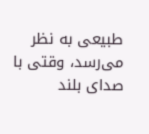طبیعی به نظر می‌رسد، وقتی با صدای بلند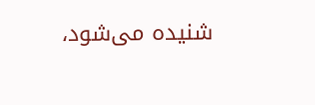شنیده می‌شود،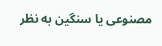مصنوعی یا سنگین به نظر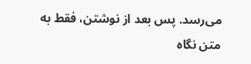می‌رسد. پس بعد از نوشتن، فقط به متن نگاه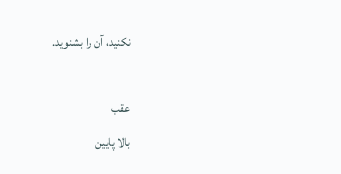نکنید، آن را بشنوید.

عقب
بالا پایین